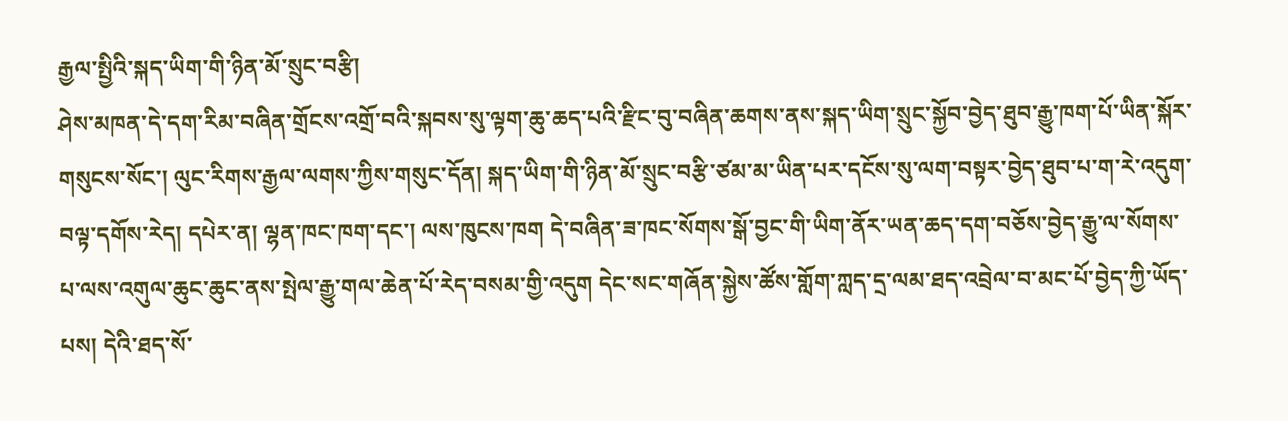རྒྱལ་སྤྱིའི་སྐད་ཡིག་གི་ཉིན་མོ་སྲུང་བརྩི།
ཤེས་མཁན་དེ་དག་རིམ་བཞིན་གྲོངས་འགྲོ་བའི་སྐབས་སུ་ལྟག་ཆུ་ཆད་པའི་རྫིང་བུ་བཞིན་ཆགས་ནས་སྐད་ཡིག་སྲུང་སྐྱོབ་བྱེད་ཐུབ་རྒྱུ་ཁག་པོ་ཡིན་སྐོར་གསུངས་སོང་། ལུང་རིགས་རྒྱལ་ལགས་ཀྱིས་གསུང་དོན། སྐད་ཡིག་གི་ཉིན་མོ་སྲུང་བརྩི་ཙམ་མ་ཡིན་པར་དངོས་སུ་ལག་བསྟར་བྱེད་ཐུབ་པ་ག་རེ་འདུག་བལྟ་དགོས་རེད། དཔེར་ན། ལྷན་ཁང་ཁག་དང་། ལས་ཁུངས་ཁག དེ་བཞིན་ཟ་ཁང་སོགས་སྒོ་བྱང་གི་ཡིག་ནོར་ཡན་ཆད་དག་བཅོས་བྱེད་རྒྱུ་ལ་སོགས་པ་ལས་འགུལ་ཆུང་ཆུང་ནས་སྤེལ་རྒྱུ་གལ་ཆེན་པོ་རེད་བསམ་གྱི་འདུག དེང་སང་གཞོན་སྐྱེས་ཚོས་གློག་ཀླད་དྲ་ལམ་ཐད་འབྲེལ་བ་མང་པོ་བྱེད་ཀྱི་ཡོད་པས། དེའི་ཐད་སོ་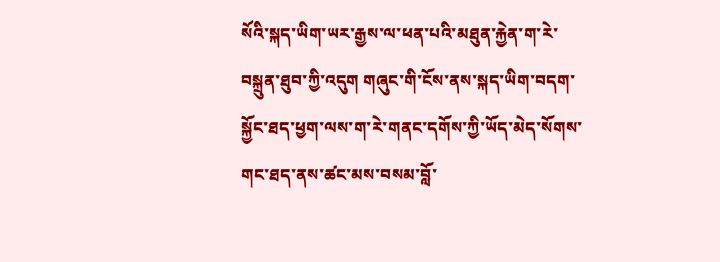སོའི་སྐད་ཡིག་ཡར་རྒྱས་ལ་ཕན་པའི་མཐུན་རྐྱེན་ག་རེ་བསྐྲུན་ཐུབ་ཀྱི་འདུག གཞུང་གི་ངོས་ནས་སྐད་ཡིག་བདག་སྐྱོང་ཐད་ཕྱག་ལས་ག་རེ་གནང་དགོས་ཀྱི་ཡོད་མེད་སོགས་གང་ཐད་ནས་ཚང་མས་བསམ་བློ་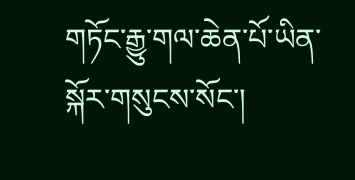གཏོང་རྒྱུ་གལ་ཆེན་པོ་ཡིན་སྐོར་གསུངས་སོང་།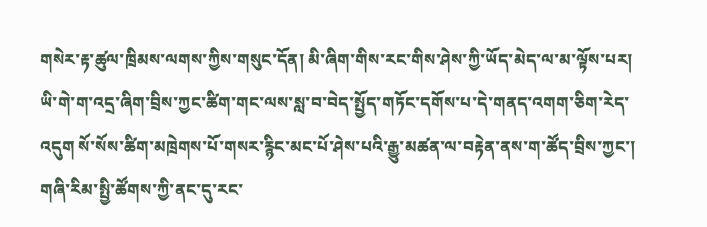གསེར་རྟ་ཚུལ་ཁྲིམས་ལགས་ཀྱིས་གསུང་དོན། མི་ཞིག་གིས་རང་གིས་ཤེས་ཀྱི་ཡོད་མེད་ལ་མ་ལྟོས་པར། ཡི་གེ་ག་འདྲ་ཞིག་བྲིས་ཀྱང་ཚིག་གང་ལས་སླ་བ་བེད་སྤྱོད་གཏོང་དགོས་པ་དེ་གནད་འགག་ཅིག་རེད་འདུག སོ་སོས་ཚིག་མཁྲེགས་པོ་གསར་རྙིང་མང་པོ་ཤེས་པའི་རྒྱུ་མཚན་ལ་བརྟེན་ནས་ག་ཚོད་བྲིས་ཀྱང་། གཞི་རིམ་སྤྱི་ཚོགས་ཀྱི་ནང་དུ་རང་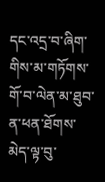དང་འདྲ་བ་ཞིག་གིས་མ་གཏོགས་གོ་བ་ལེན་མ་ཐུབ་ན་ཕན་ཐོགས་མེད་ལྟ་བུ་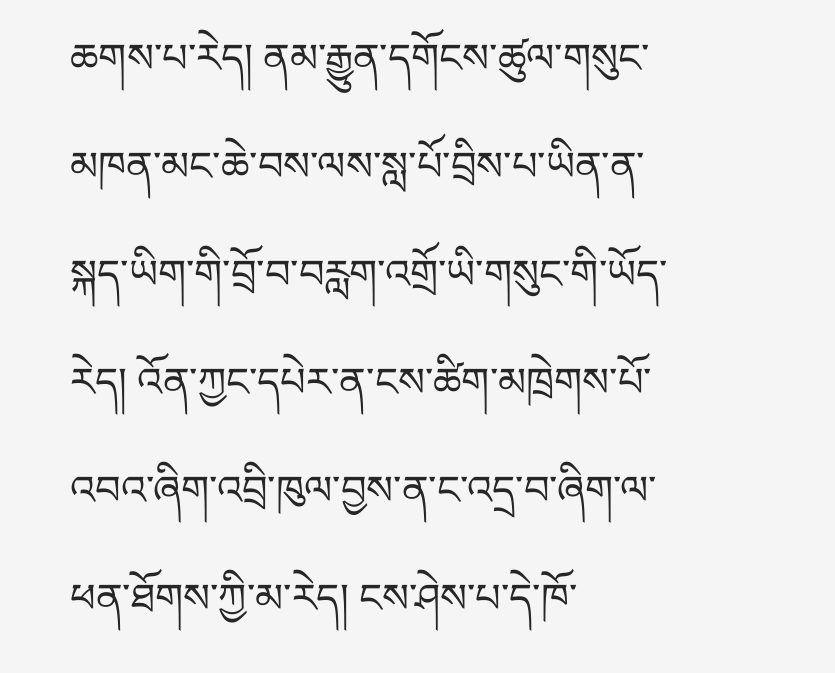ཆགས་པ་རེད། ནམ་རྒྱུན་དགོངས་ཚུལ་གསུང་མཁན་མང་ཆེ་བས་ལས་སླ་པོ་བྲིས་པ་ཡིན་ན་སྐད་ཡིག་གི་བྲོ་བ་བརླག་འགྲོ་ཡི་གསུང་གི་ཡོད་རེད། འོན་ཀྱང་དཔེར་ན་ངས་ཚིག་མཁྲེགས་པོ་འབའ་ཞིག་འབྲི་ཁུལ་བྱས་ན་ང་འདྲ་བ་ཞིག་ལ་ཕན་ཐོགས་ཀྱི་མ་རེད། ངས་ཤེས་པ་དེ་ཁོ་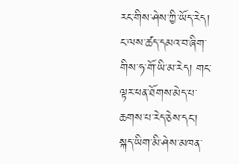རང་གིས་ཤེས་ཀྱི་ཡོད་རེད། ང་ལས་ཚད་དམའ་བ་ཞིག་གིས་ཧ་གོ་ཡི་མ་རེད། གང་ལྟར་ཕན་ཐོགས་མེད་པ་ཆགས་པ་རེད་ཅེས་དང་། སྐད་ཡིག་མི་ཤེས་མཁན་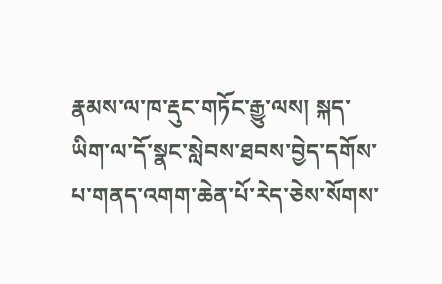རྣམས་ལ་ཁ་རྡུང་གཏོང་རྒྱུ་ལས། སྐད་ཡིག་ལ་དོ་སྣང་སླེབས་ཐབས་བྱེད་དགོས་པ་གནད་འགག་ཆེན་པོ་རེད་ཅེས་སོགས་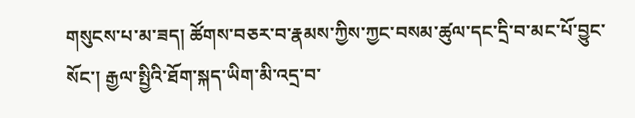གསུངས་པ་མ་ཟད། ཚོགས་བཅར་བ་རྣམས་ཀྱིས་ཀྱང་བསམ་ཚུལ་དང་དྲི་བ་མང་པོ་བྱུང་སོང་། རྒྱལ་སྤྱིའི་ཐོག་སྐད་ཡིག་མི་འདྲ་བ་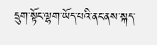དྲུག་སྟོང་ལྷག་ཡོད་པའི་ནང་ནས་སྐད་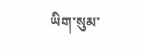ཡིག་སུམ་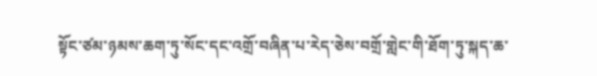སྟོང་ཙམ་ཉམས་ཆག་ཏུ་སོང་དང་འགྲོ་བཞིན་པ་རེད་ཅེས་བགྲོ་གླེང་གི་ཐོག་ཏུ་སྐད་ཆ་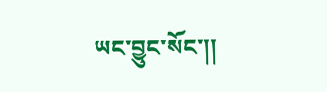ཡང་བྱུང་སོང་།།